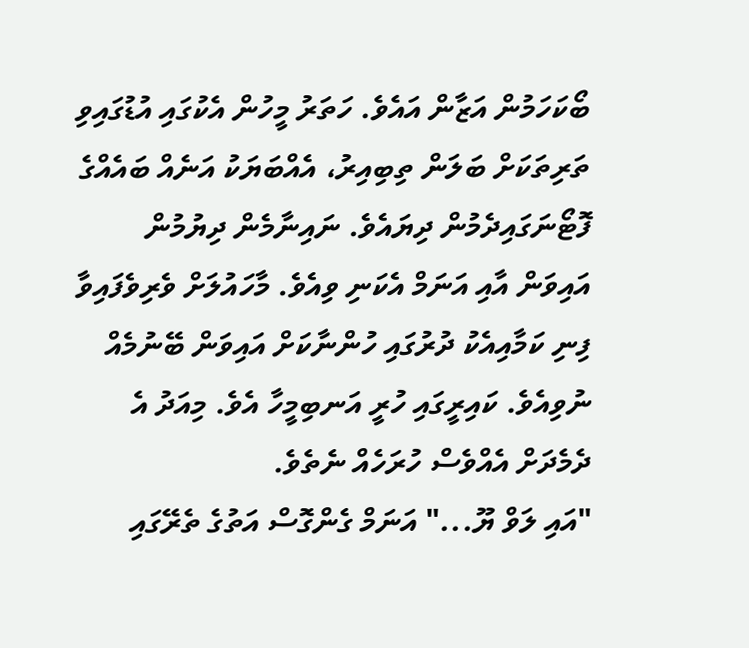ބޯކަހަމުން އަޒާން އައެވެ. ހަތަރު މީހުން އެކުގައި އުޑުގައިވި ތަރިތަކަށް ބަލަން ތިބިއިރު، އެއްބަޔަކު އަނެއް ބައެއްގެ ފޮޓޯނަގައިދެމުން ދިޔައެވެ. ނައިނާމެން ދިޔުމުން އައިވަން އާއި އަނަމް އެކަނި ވިއެވެ. މާހައުލަށް ވެރިވެފައިވާ ފިނި ކަމާއިއެކު ދުރުގައި ހުންނާކަށް އައިވަން ބޭނުމެއް ނުވިއެވެ. ކައިރީގައި ހުރީ އަނބިމީހާ އެވެ. މިއަދު އެ ދެމެދަށް އެއްވެސް ހުރަހެއް ނެތެވެ.
"އައި ލަވް ޔޫ..." އަނަމް ގެންގޮސް އަތުގެ ތެރޭގައި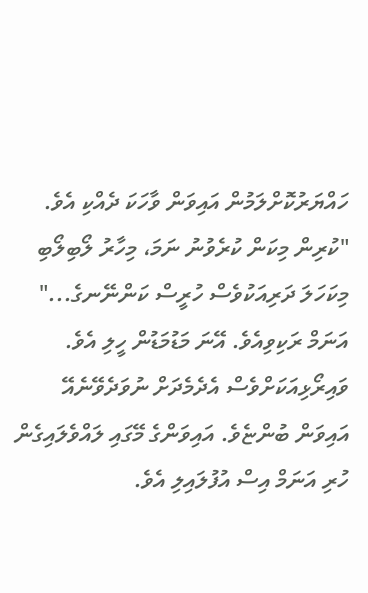ހައްޔަރުކޮށްލަމުން އައިވަން ވާހަކަ ދެއްކި އެވެ. "ކުރިން މިކަން ކުރެވުނު ނަމަ، މިހާރު ލޯބިލޯބި މިކަހަލަ ދަރިއަކުވެސް ހުރީސް ކަންނޭނގެ..."
އަނަމް ރަކިވިއެވެ. އޭނަ މަޑުމަޑުން ހީލި އެވެ. ވައިރޯޅިއަކަށްވެސް އެދެމެދަށް ނުވަދެވޭނެއޭ އައިވަން ބުންޏެވެ. އައިވަންގެ މޭގައި ލައްވެލައިގެން ހުރި އަނަމް އިސް އުފުލައިލި އެވެ.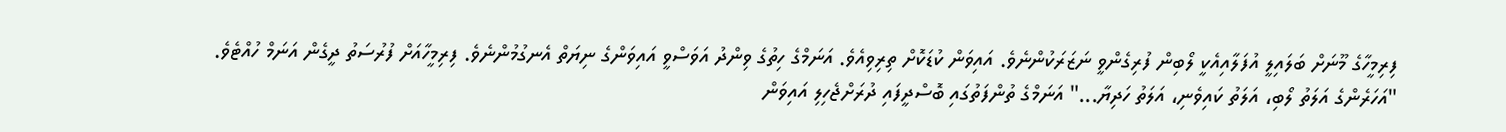ފިރިމީހާގެ މޫނަށް ބަލައިލީ އުފަލާއިއެކީ ލޯބިން ފުރިގެންވީ ނަޒަރަކުންނެވެ. އައިވަން ކުޑަކޮށް ތިރިވިއެވެ. އަނަމްގެ ހިތުގެ ވިންދު އަވަސްވީ އައިވަންގެ ނިޔަތް އެނގުމުންނެވެ. ފިރިމީހާއަށް ފުރުސަތު ދީގެން އަނަމް ހުއްޓެވެ.
"އަހަރެންގެ އަލަތު ލޯބި، އަލަތު ކައިވެނި، އަލަތު ހަދިޔާ..." އަނަމްގެ ތުންފަތުގައި ބޮސްދީފައި ދުރަށްޖެހިލި އައިވަން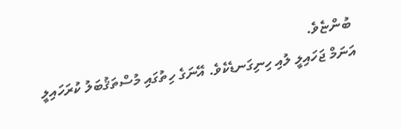ބުންޏެވެ.
އަނަމް ޖަހައިލީ ލުއި ހިނިގަނޑެކެވެ. އޭނަގެ ހިތުގައި މުސްތަޤުބަލު ކުރަހައިލީ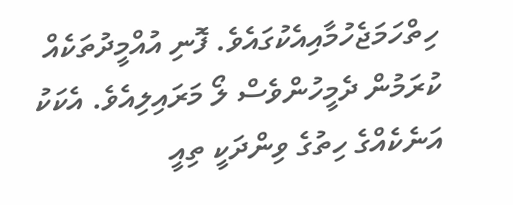ހިތްހަމަޖެހުމާއިއެކުގައެވެ. ފޮނި އުއްމީދުތަކެއް ކުރަމުން ދެމީހުންވެސް ލޯ މަރައިލިއެވެ. އެކަކު އަނެކެއްގެ ހިތުގެ ވިންދަކީ ތިއީ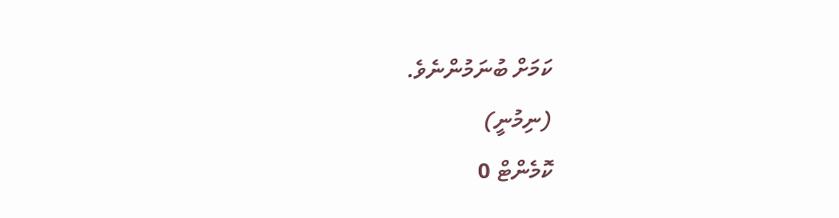ކަމަށް ބުނަމުންނެވެ.
(ނިމުނީ)
ކޮމެންޓް 0